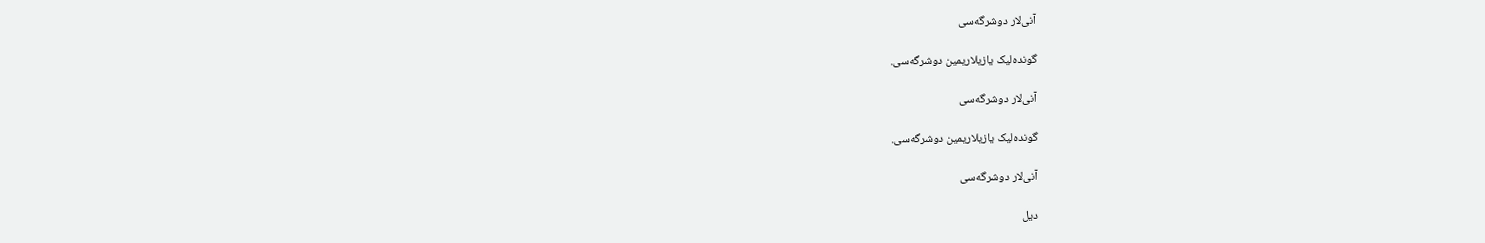آنی‌لار دوشرگه‌سی

گونده‌لیک یازیلاریمین دوشرگه‌سی.

آنی‌لار دوشرگه‌سی

گونده‌لیک یازیلاریمین دوشرگه‌سی.

آنی‌لار دوشرگه‌سی

دیل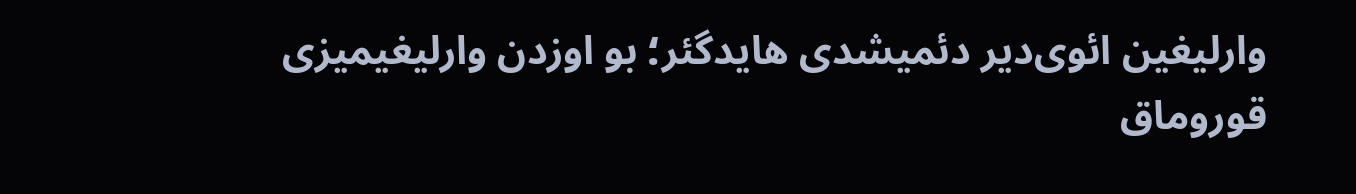وارلیغین ائوی‌دیر دئمیشدی هایدگئر؛ بو اوزدن وارلیغیمیزی قوروماق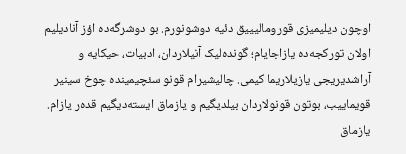اوچون دیلیمیزی قورومالیییق دئیه دوشونورم. بو دوشرگه‌ده اؤز آنادیلیم اولان تورکجه‌ده یازاجایام؛ گونده‌لیک آنیلاردان، ادبیات، حیکایه و آراشدیریجی یازیلاریما کیمی. چالیشیرام قونو سئچیمینده چوخ سینیر قویماییب، بوتون قونولاردان بیلدیگیم و یازماق ایسته‌دیگیم قده‌ر یازام. یازماق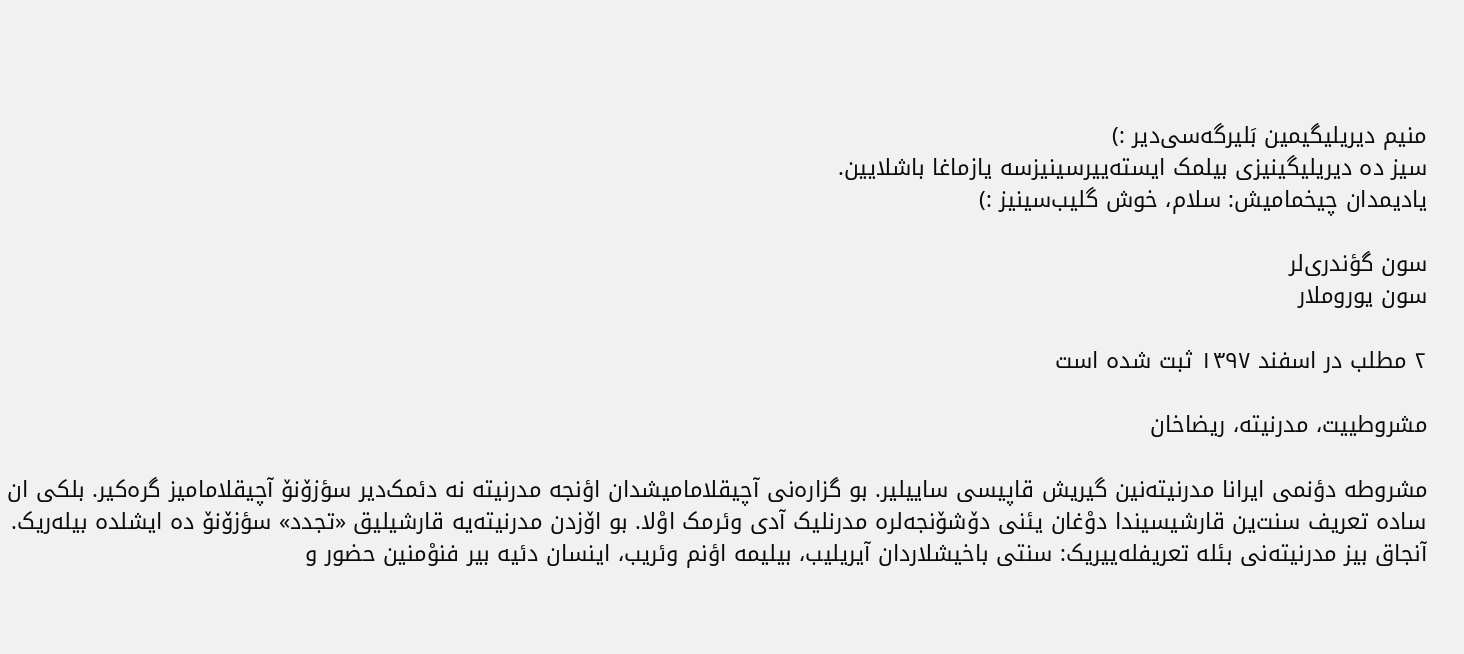منیم دیریلیگیمین بَلیرگه‌سی‌دیر :)
سیز ده دیریلیگینیزی بیلمک ایسته‌ییرسینیزسه یازماغا باشلایین.
یادیمدان چیخمامیش: سلام، خوش گلیب‌سینیز :)

سون گؤندری‌لر
سون یوروملار

۲ مطلب در اسفند ۱۳۹۷ ثبت شده است

مشروطییت، مدرنیته، ریضاخان

مشروطه دؤنمی ایرانا مدرنیته‌نین گیریش قاپیسی ساییلیر. بو گزاره‌نی آچیقلامامیشدان اؤنجه مدرنیته نه دئمک‌دیر سؤزۆنۆ آچیقلامامیز گره‌کیر. بلکی ان ساده تعریف سنت‌ین قارشیسیندا دوْغان یئنی دۆشۆنجه‌لره مدرنلیک آدی وئرمک اوْلا. بو اۆزدن مدرنیته‌یه قارشیلیق «تجدد» سؤزۆنۆ ده ایشلده بیله‌ریک. آنجاق بیز مدرنیته‌نی بئله تعریفله‌ییریک: سنتی باخیشلاردان آیریلیب، بیلیمه اؤنم وئریب، اینسان دئیه بیر فنوْمنین حضور و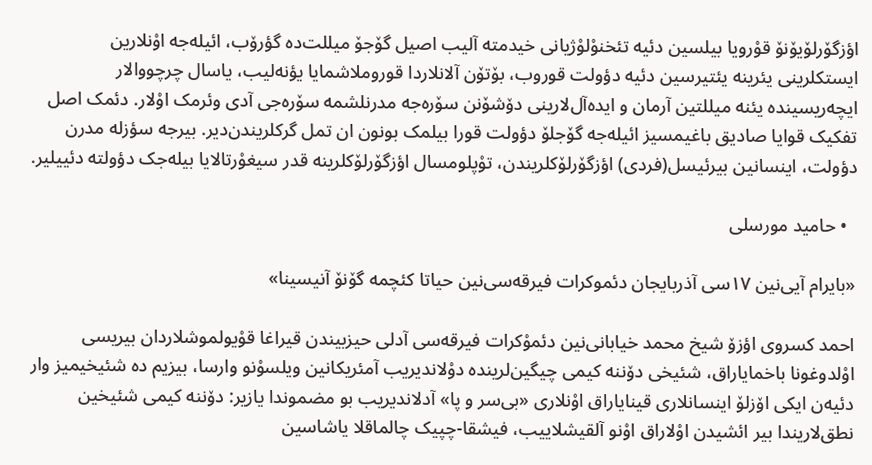اؤزگۆرلۆیۆنۆ قوْرویا بیلسین دئیه تئخنوْلوْژیانی خیدمته آلیب اصیل گۆجۆ میللت‌ده گؤرۆب، ائیله‌جه اوْنلارین ایستکلرینی یئرینه یئتیرسین دئیه دؤولت قوروب، بۆتۆن آلانلاردا قوروملاشمایا یؤنه‌لیب، یاسال چرچووالار ایچه‌ریسینده یئنه میللتین آرمان و ایده‌آل‌لارینی دۆشۆنن سۆره‌جه مدرنلشمه سۆره‌جی آدی وئرمک اوْلار. دئمک اصل تفکیک قوایا صادیق باغیمسیز ائیله‌جه گۆجلۆ دؤولت قورا بیلمک بونون ان تمل گرکلریندن‌دیر. بیرجه سؤزله مدرن دؤولت، اینسانین بیرئیسل(فردی) اؤزگۆرلۆکلریندن، توْپلومسال اؤزگۆرلۆکلرینه قدر سیغوْرتالایا بیله‌جک دؤولته دئییلیر.

  • حامید مورسلی

«بایرام آیی‌نین ۱۷‌سی آذربایجان دئموکرات فیرقه‌سی‌نین حیاتا کئچمه گۆنۆ آنیسینا»

احمد کسروی اؤزۆ شیخ محمد خیابانی‌نین دئموْکرات فیرقه‌سی آدلی حیزبیندن قیراغا قوْیولموشلاردان بیریسی اوْلدوغونا باخمایاراق، شئیخی دۆننه کیمی چیگین‌لرینده دوْلاندیریب آمئریکانین ویلسوْنو وارسا، بیزیم ده شئیخیمیز وار دئیه‌ن ایکی اۆزلۆ اینسانلاری قینایاراق اوْنلاری «بی‌سر و پا» آدلاندیریب بو مضموندا یازیر: دۆننه کیمی شئیخین نطق‌لاریندا بیر ائشیدن اوْلاراق اوْنو آلقیشلاییب، فیشقا-چپیک چالماقلا یاشاسین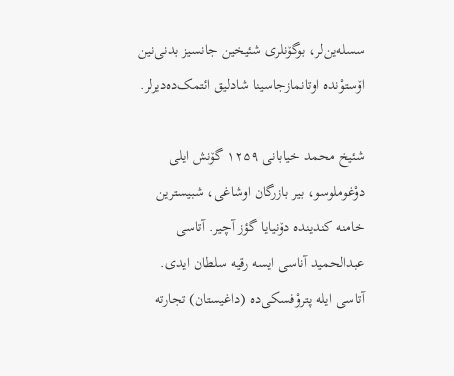سسله‌ین‌لر، بوگۆنلری شئیخین جانسیز بدنی‌نین اۆستوْنده اوتانمازجاسینا شادلیق ائتمک‌ده‌دیرلر.

شئیخ محمد خیابانی ۱۲۵۹ گۆنش ایلی دوْغوملوسو، بیر بازرگان اوشاغی، شبیسترین خامنه کندینده دۆنیایا گؤز آچیر. آتاسی عبدالحمید آناسی ایسه رقیه سلطان ایدی.  آتاسی ایله پتروْفسکی‌ده (داغیستان) تجارته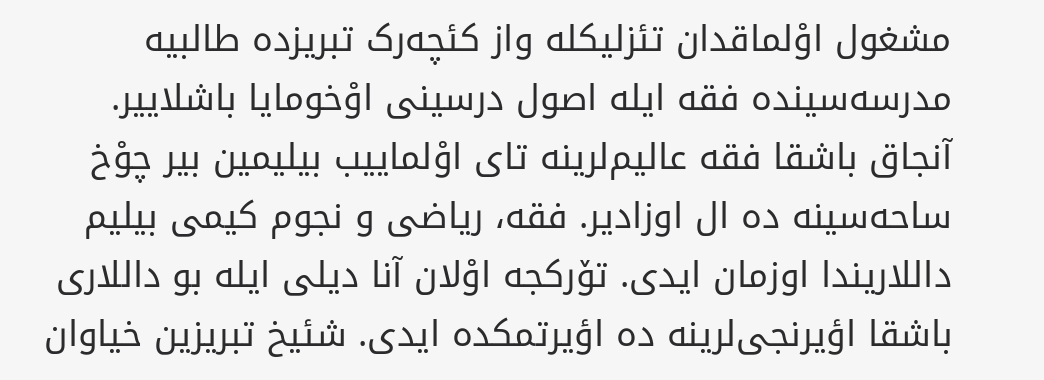مشغول اوْلماقدان تئزلیکله واز کئچه‌رک تبریزده طالبیه مدرسه‌سینده فقه ایله اصول درسینی اوْخومایا باشلاییر. آنجاق باشقا فقه عالیم‌لرینه تای اوْلماییب بیلیمین بیر چوْخ ساحه‌سینه ده ال اوزادیر. فقه، ریاضی و نجوم کیمی بیلیم داللاریندا اوزمان ایدی. تۆرکجه اوْلان آنا دیلی ایله بو داللاری باشقا اؤیرنجی‌لرینه ده اؤیرتمکده ایدی. شئیخ تبریزین خیاوان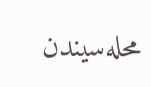محله‌سیندن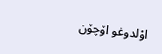اوْلدوغو اۆچۆن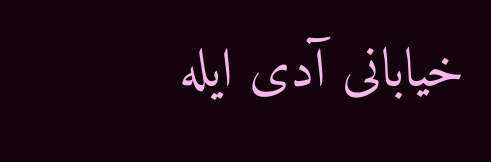خیابانی آدی ایله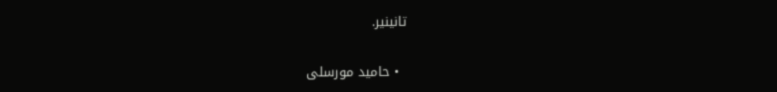تانینیر.

  • حامید مورسلی